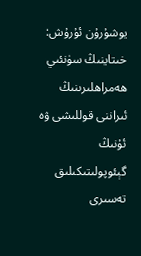يوشۇرۇن ئۇرۇش: خىتاينىڭ سۈنئىي ھەمراھلىرىنىڭ ئىراننى قوللىشى ۋە ئۇنىڭ گېئوپولىتىكىلىق تەسىرى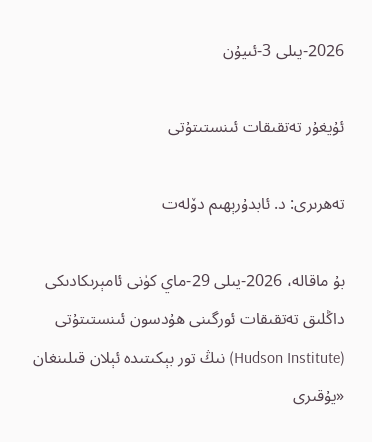2026-يىلى 3-ئىيۇن

ئۇيغۇر تەتقىقات ئىنستىتۇتى

تەھرىرى: د. ئابدۇرېھىم دۆلەت

بۇ ماقالە، 2026-يىلى 29-ماي كۈنى ئامېرىكادىكى داڭلىق تەتقىقات ئورگىنى ھۇدسون ئىنستىتۇتى (Hudson Institute) نىڭ تور بېكىتىدە ئېلان قىلىنغان «يۇقىرى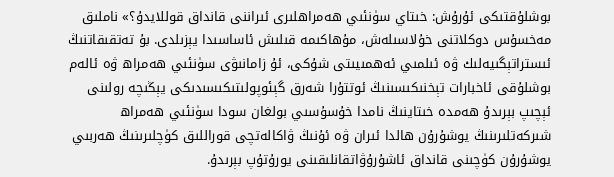بوشلۇقتىكى ئۇرۇش: خىتاي سۈنئىي ھەمراھلىرى ئىراننى قانداق قوللايدۇ؟» ناملىق مەخسۇس دوكلاتنى خۇلاسىلەش، مۇھاكىمە قىلىش ئاساسىدا يېزىلدى. بۇ تەتقىقاتنىڭ ئىستراتېگىيەلىك ۋە ئىلمىي ئەھمىيىتى شۇكى، ئۇ زامانىۋى سۈنئىي ھەمراھ ۋە ئالەم بوشلۇقى ئاخبارات تېخنىكىسىنىڭ ئوتتۇرا شەرق گېئوپولىتىكىسىدىكى يېڭىچە رولىنى ئېچىپ بېرىدۇ ھەمدە خىتاينىڭ نامدا خۇسۇسىي بولغان سودا سۈنئىي ھەمراھ شىركەتلىرىنىڭ يوشۇرۇن ھالدا ئىران ۋە ئۇنىڭ ۋاكالەتچى قوراللىق كۈچلىرىنىڭ ھەربىي يوشۇرۇن كۈچىنى قانداق ئاشۇرۇۋاتقانلىقىنى يورۇتۇپ بېرىدۇ.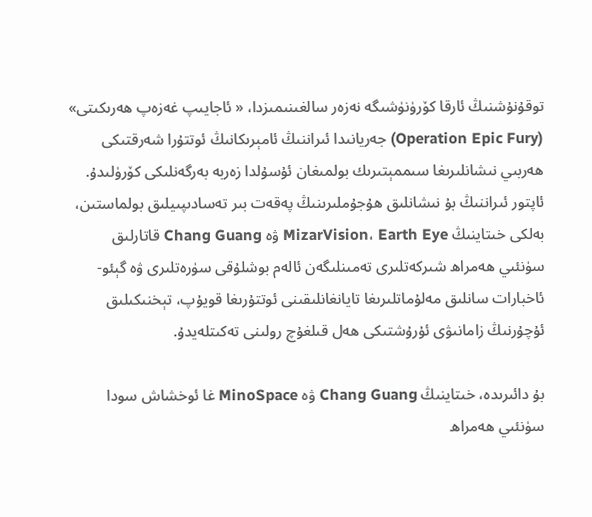توقۇنۇشنىڭ ئارقا كۆرۈنۈشىگە نەزەر سالغىنىمىزدا، « ئاجايىپ غەزەپ ھەرىكىتى» (Operation Epic Fury) جەريانىدا ئىراننىڭ ئامېرىكانىڭ ئوتتۇرا شەرقتىكى ھەربىي نىشانلىرىغا سىممېتىرىك بولمىغان ئۇسۇلدا زەربە بەرگەنلىكى كۆرۈلىدۇ. ئاپتور ئىراننىڭ بۇ نىشانلىق ھۇجۇملىرىنىڭ پەقەت بىر تەسادىپىيلىق بولماستىن، بەلكى خىتاينىڭ MizarVision، Earth Eye ۋە Chang Guang قاتارلىق سۈنئىي ھەمراھ شىركەتلىرى تەمىنلىگەن ئالەم بوشلۇقى سۈرەتلىرى ۋە گېئو-ئاخبارات سانلىق مەلۇماتلىرىغا تايانغانلىقىنى ئوتتۇرىغا قويۇپ، تېخنىكىلىق ئۇچۇرنىڭ زامانىۋى ئۇرۇشتىكى ھەل قىلغۇچ رولىنى تەكىتلەيدۇ.

بۇ دائىرىدە، خىتاينىڭ Chang Guang ۋە MinoSpace غا ئوخشاش سودا سۈنئىي ھەمراھ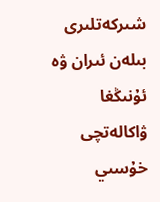شىركەتلىرى بىلەن ئىران ۋە ئۇنىڭغا ۋاكالەتچى خۇسىي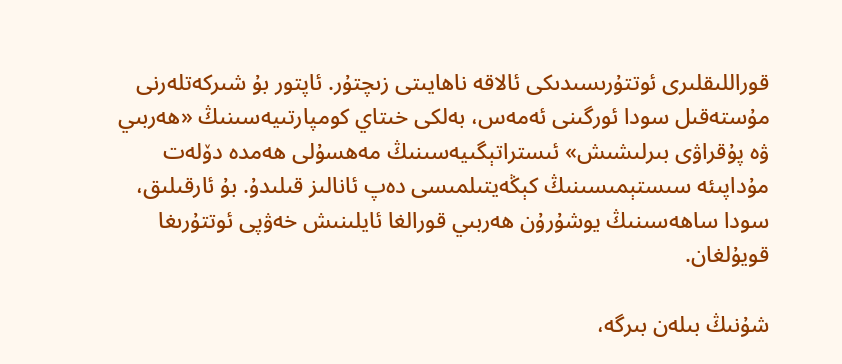قوراللىقلىرى ئوتتۇرىسىدىكى ئالاقە ناھايىتى زىچتۇر. ئاپتور بۇ شىركەتلەرنى مۇستەقىل سودا ئورگىنى ئەمەس، بەلكى خىتاي كومپارتىيەسىنىڭ «ھەربىي ۋە پۇقراۋى بىرلىشىش» ئىستراتېگىيەسىنىڭ مەھسۇلى ھەمدە دۆلەت مۇداپىئە سىستېمىسىنىڭ كېڭەيتىلمىسى دەپ ئانالىز قىلىدۇ. بۇ ئارقىلىق، سودا ساھەسىنىڭ يوشۇرۇن ھەربىي قورالغا ئايلىنىش خەۋپى ئوتتۇرىغا قويۇلغان.

شۇنىڭ بىلەن بىرگە،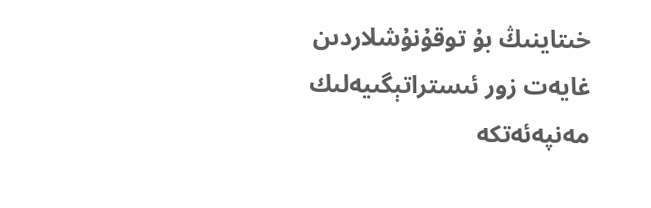خىتاينىڭ بۇ توقۇنۇشلاردىن غايەت زور ئىستراتېگىيەلىك مەنپەئەتكە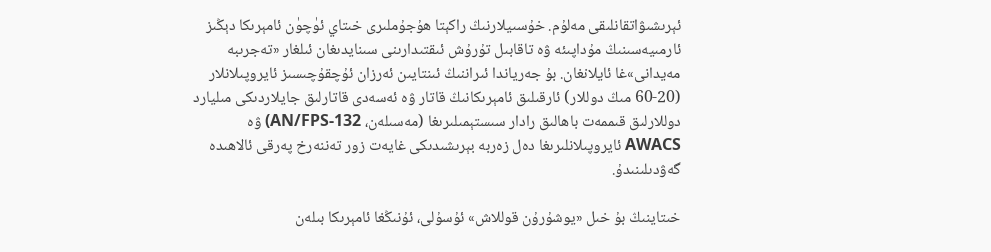ئېرىشىۋاتقانلىقى مەلۇم. خۇسىيلارنىڭ راكېتا ھۇجۇملىرى خىتاي ئۈچۈن ئامېرىكا دېڭىز ئارمىيەسىنىڭ مۇداپىئە ۋە تاقابىل تۇرۇش ئىقتىدارىنى سىنايدىغان ئىلغار «تەجرىبە مەيدانى»غا ئايلانغان. بۇ جەرياندا ئىراننىڭ ئىنتايىن ئەرزان ئۇچقۇچىسىز ئايروپىلانلار (20-60 مىڭ دوللار) ئارقىلىق ئامېرىكانىڭ قاتار ۋە ئەسەدى قاتارلىق جايلاردىكى مىليارد دوللارلىق قىممەت باھالىق رادار سىستېمىلىرىغا (مەسىلەن، AN/FPS-132) ۋە AWACS ئايروپىلانلىرىغا دەل زەربە بېرىشىدىكى غايەت زور تەننەرخ پەرقى ئالاھىدە گەۋدىلىنىدۇ.

خىتاينىڭ بۇ خىل «يوشۇرۇن قوللاش» ئۇسۇلى، ئۇنىڭغا ئامېرىكا بىلەن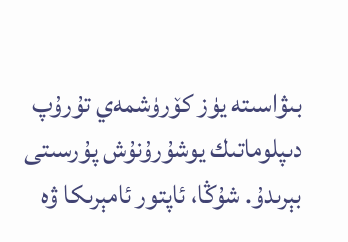بىۋاسىتە يۈز كۆرۈشمەي تۇرۇپ دىپلوماتىك يوشۇرۇنۇش پۇرسىتى بېرىدۇ. شۇڭا، ئاپتور ئامېرىكا ۋە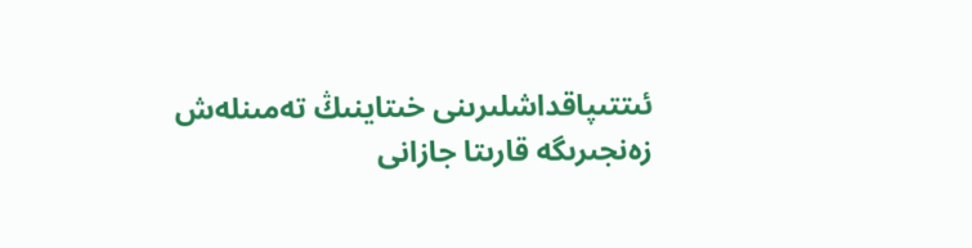ئىتتىپاقداشلىرىنى خىتاينىڭ تەمىنلەش زەنجىرىگە قارىتا جازانى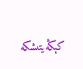كېڭەيتىشكە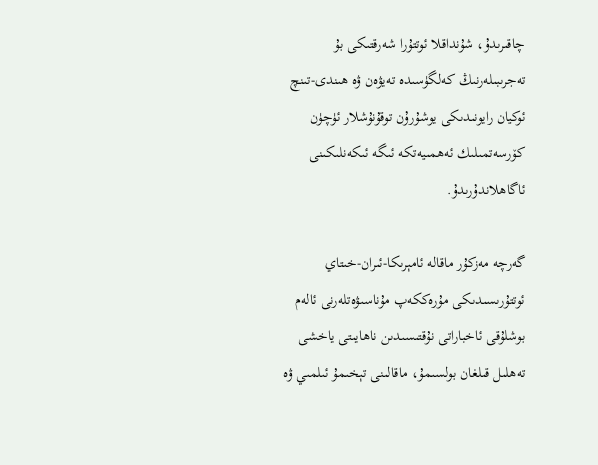چاقىرىدۇ، شۇنداقلا ئوتتۇرا شەرقتىكى بۇ تەجرىبىلەرنىڭ كەلگۈسىدە تەيۋەن ۋە ھىندى-تىنچ ئوكيان رايونىدىكى يوشۇرۇن توقۇنۇشلار ئۈچۈن كۆرسەتمىلىك ئەھمىيەتكە ئىگە ئىكەنلىكىنى ئاگاھلاندۇرىدۇ.

گەرچە مەزكۇر ماقالە ئامېرىكا-ئىران-خىتاي ئوتتۇرىسىدىكى مۇرەككەپ مۇناسىۋەتلەرنى ئالەم بوشلۇقى ئاخباراتى نۇقتىسىدىن ناھايىتى ياخشى تەھلىل قىلغان بولسىمۇ، ماقالىنى تېخىمۇ ئىلمىي ۋە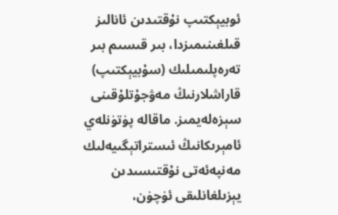ئوبيېكتىپ نۇقتىدىن ئانالىز قىلغىنىمىزدا، بىر قىسىم بىر تەرەپلىمىلىك (سۇبيېكتىپ) قاراشلارنىڭ مەۋجۇتلۇقىنى سېزەلەيمىز. ماقالە پۈتۈنلەي ئامېرىكانىڭ ئىستراتېگىيەلىك مەنپەئەتى نۇقتىسىدىن يېزىلغانلىقى ئۈچۈن،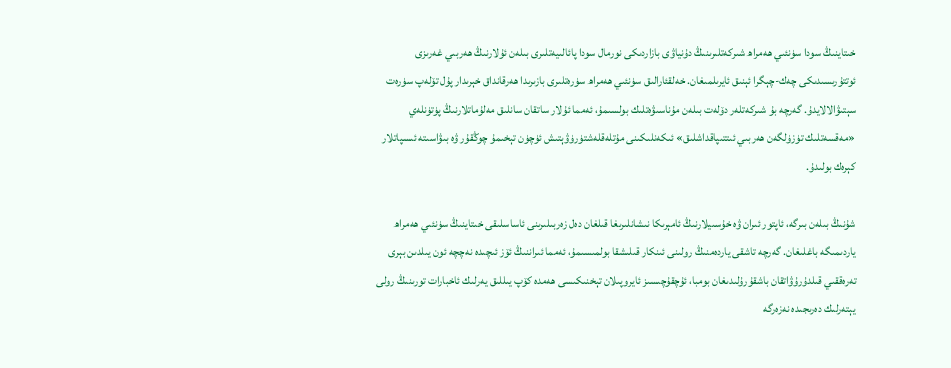خىتاينىڭ سودا سۈنئىي ھەمراھ شىركەتلىرىنىڭ دۇنياۋى بازاردىكى نورمال سودا پائالىيەتلىرى بىلەن ئۇلارنىڭ ھەربىي غەرىزى ئوتتۇرىسىدىكى چەك-چېگرا ئېنىق ئايرىلمىغان. خەلقئارالىق سۈنئىي ھەمراھ سۈرەتلىرى بازىرىدا ھەرقانداق خېرىدار پۇل تۆلەپ سۈرەت سېتىۋالالايدۇ. گەرچە بۇ شىركەتلەر دۆلەت بىلەن مۇناسىۋەتلىك بولسىمۇ، ئەمما ئۇلار ساتقان سانلىق مەلۇماتلارنىڭ پۈتۈنلەي «مەقسەتلىك تۈزۈلگەن ھەربىي ئىتتىپاقداشلىق» ئىكەنلىكىنى مۇتلەقلەشتۈرۈۋېتىش ئۈچۈن تېخىمۇ چوڭقۇر ۋە بىۋاسىتە ئىسپاتلار كېرەك بولىدۇ.

شۇنىڭ بىلەن بىرگە، ئاپتور ئىران ۋە خۇسىيلارنىڭ ئامېرىكا نىشانلىرىغا قىلغان دەل زەربىلىرىنى ئاساسلىقى خىتاينىڭ سۈنئىي ھەمراھ ياردىمىگە باغلىغان. گەرچە تاشقى ياردەمنىڭ رولىنى ئىنكار قىلىشقا بولمىسىمۇ، ئەمما ئىراننىڭ ئۆز ئىچىدە نەچچە ئون يىلدىن بېرى تەرەققىي قىلدۇرۇۋاتقان باشقۇرۇلىدىغان بومبا، ئۇچقۇچىسىز ئايروپىلان تېخنىكىسى ھەمدە كۆپ يىللىق يەرلىك ئاخبارات تورىنىڭ رولى يېتەرلىك دەرىجىدە نەزەرگە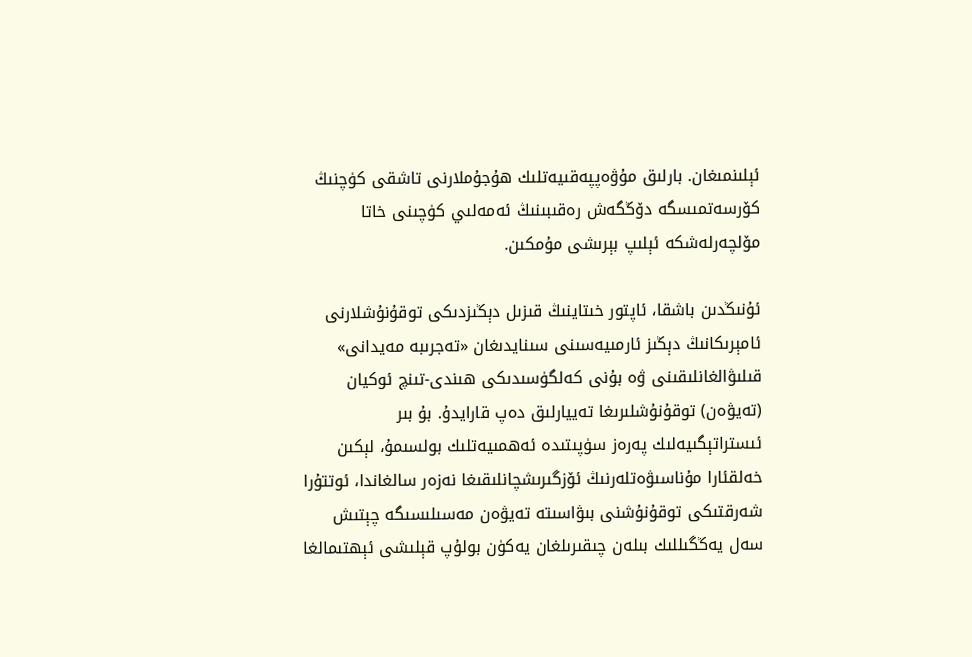ئېلىنمىغان. بارلىق مۇۋەپپەقىيەتلىك ھۇجۇملارنى تاشقى كۈچنىڭ كۆرسەتمىسگە دۆڭگەش رەقىبىنىڭ ئەمەلىي كۈچىنى خاتا مۆلچەرلەشكە ئېلىپ بېرىشى مۇمكىن.

ئۇنىڭدىن باشقا، ئاپتور خىتاينىڭ قىزىل دېڭىزدىكى توقۇنۇشلارنى ئامېرىكانىڭ دېڭىز ئارمىيەسىنى سىنايدىغان «تەجرىبە مەيدانى» قىلىۋالغانلىقىنى ۋە بۇنى كەلگۈسىدىكى ھىندى-تىنچ ئوكيان (تەيۋەن) توقۇنۇشلىرىغا تەييارلىق دەپ قارايدۇ. بۇ بىر ئىستراتېگىيەلىك پەرەز سۈپىتىدە ئەھمىيەتلىك بولسىمۇ، لېكىن خەلقئارا مۇناسىۋەتلەرنىڭ ئۆزگىرىشچانلىقىغا نەزەر سالغاندا، ئوتتۇرا شەرقتىكى توقۇنۇشنى بىۋاسىتە تەيۋەن مەسىلىسىگە چېتىش سەل يەڭگىللىك بىلەن چىقىرىلغان يەكۈن بولۇپ قېلىشى ئېھتىمالغا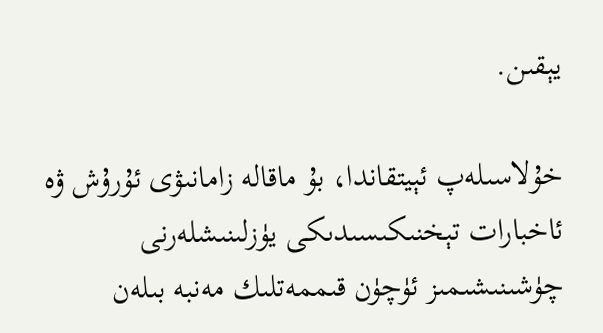يېقىن.

خۇلاسىلەپ ئېيتقاندا، بۇ ماقالە زامانىۋى ئۇرۇش ۋە ئاخبارات تېخنىكىسىدىكى يۈزلىنىشلەرنى چۈشىنىشىمىز ئۈچۈن قىممەتلىك مەنبە بىلەن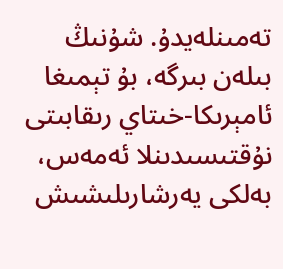تەمىنلەيدۇ. شۇنىڭ بىلەن بىرگە، بۇ تېمىغا ئامېرىكا-خىتاي رىقابىتى نۇقتىسىدىنلا ئەمەس، بەلكى يەرشارىلىشىش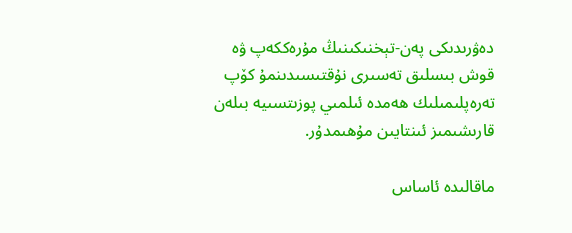دەۋرىدىكى پەن-تېخنىكىنىڭ مۇرەككەپ ۋە قوش بىسلىق تەسىرى نۇقتىسىدىنمۇ كۆپ تەرەپلىمىلىك ھەمدە ئىلمىي پوزىتسىيە بىلەن قارىشىمىز ئىنتايىن مۇھىمدۇر.

ماقالىدە ئاساس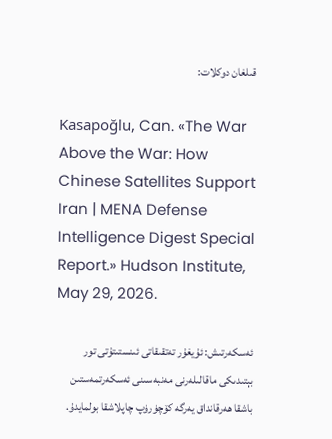قىلغان دوكلات:

Kasapoğlu, Can. «The War Above the War: How Chinese Satellites Support Iran | MENA Defense Intelligence Digest Special Report.» Hudson Institute, May 29, 2026.

ئەسكەرتىش: ئۇيغۇر تەتقىقاتى ئىنستىتۇتى تور بېتىدىكى ماقالىلەرنى مەنبەسىنى ئەسكەرتمەستىن باشقا ھەرقانداق يەرگە كۆچۈرۈپ چاپلاشقا بولمايدۇ.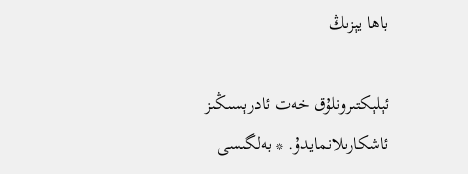باھا يېزىڭ

ئېلېكتىرونلۇق خەت ئادرېسىڭىز ئاشكارىلانمايدۇ. * بەلگىسى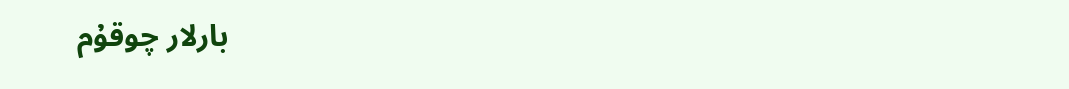بارلار چوقۇم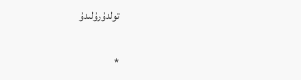تولدۇرۇلىدۇ

*